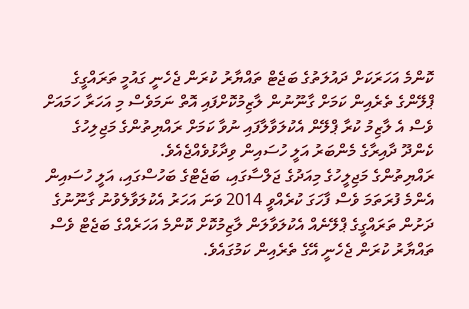ކޮންމެ އަހަރަކަށް ދައުލަތުގެ ބަޖެޓް ތައްޔާރު ކުރަން ޖެހެނީ ގައުމީ ތަރައްގީގެ ޕްލޭންގެ ތެރެއިން ކަމަށް ގާނޫނުން ލާޒިމުކޮށްފައި އޮތް ނަމަވެސް މި އަހަރާ ހަމައަށް ވެސް އެ ލާޒިމު ކުރާ ޕްލޭން އެކުލަވާލާފައި ނުވާ ކަމަށް ރައްޔިތުންގެ މަޖިލިހުގެ ކެންދޫ ދާއިރާގެ މެންބަރު އަލީ ހުސައިން ވިދާޅުވެއްޖެއެވެ.
ރައްޔިތުންގެ މަޖިލީހުގެ މިއަދުގެ ޖަލްސާގައި، ބަޖެޓްގެ ބަހުސްގައި، އަލީ ހުސައިން އެންމެ ފުރަތަމަ ވެސް ފާހަގަ ކުރެއްވީ 2014 ވަނަ އަހަރު އެކުލަވާލެވުނު ގާނޫނުގެ ދަށުން ތަރައްގީގެ ޕްލޭނެއް އެކުލަވާލަން ލާޒިމުކޮށް ކޮންމެ އަހަރެއްގެ ބަޖެޓް ވެސް ތައްޔާރު ކުރަން ޖެހެނީ އޭގެ ތެރެއިން ކަމުގައެވެ.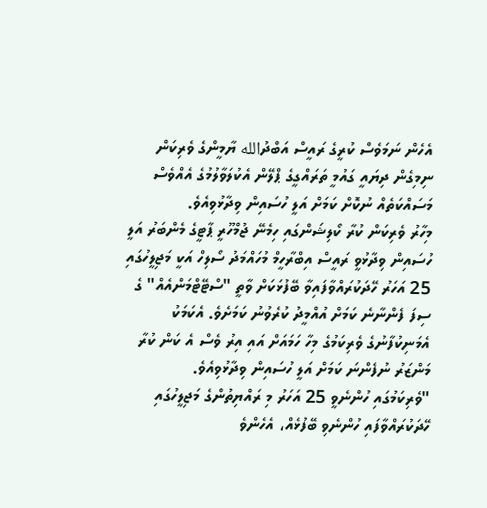އެހެން ނަމަވެސް ކުރީގެ ރައީސް އަބްދުالله ޔާމީންގެ ވެރިކަން ނިމިގެން ދިޔައީ ގައުމީ ތަރައްގީގެ ޕްލޭން އެކުލަވާލުމުގެ އެއްވެސް މަސައްކަތެއް ނުކޮށް ކަމަށް އަލީ ހުސައިން ވިދާޅުވިއެވެ.
މިހާރު ވެރިކަން ކުރާ ކޯލިޝަންގައި ހިމެނޭ ޖުމްހޫރީ ޕާޓީގެ މެންބަރު އަލީ ހުސައިން ވިދާޅުވީ ރައީސް އިބްރާހީމް މުހައްމަދު ސޯލިހް އަކީ މަޖިލީހުގައި 25 އަހަރު ހޭދަކުރައްވާފައިވާ ބޭފުޅަކަށް ވާތީ "ސްޓޭޓްމަންއެއް" ގެ ސިފަ ފެންނާނެ ކަމަށް އުއްމީދު ކުރެވުނު ކަމަށެވެ. އެކަމަކު އެމަނިކުފާނުގެ ވެރިކަމުގެ މިހާ ހަމައަށް އައި އިރު ވެސް އެ ކަން ކުރާ މަންޒަރު ނުފެންނަ ކަމަށް އަލީ ހުސައިން ވިދާޅުވިއެވެ.
"ވެރިކަމުގައި ހުންނެވީ 25 އަހަރު މި ރައްޔިތުންގެ މަޖިލީހުގައި ހޭދަކުރައްވާފައި ހުންނެވި ބޭފުޅެއް، އެހެންވެ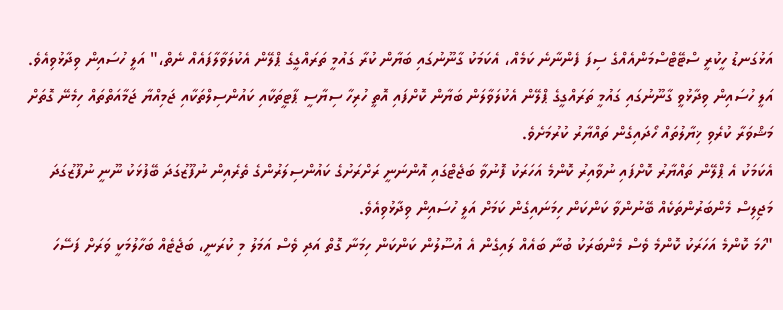އަޅުގަނޑު ހީކުރީ ސްޓޭޓްސްމަންއެއްގެ ސިފަ ފެންނާނެ ކަމެއް، އެކަމަކު ގާނޫނުގައި ބަޔާން ކުރާ ގައުމީ ތަރައްގީގެ ޕްލޭން އެކުލަވާލާފައެއް ނެތް،" އަލީ ހުސައިން ވިދާޅުވިއެވެ.
އަލީ ހުސައިން ވިދާޅުވީ ގާނޫނުގައި ގައުމީ ތަރައްގީގެ ޕްލޭން އެކުލަވާލަން ބަޔާން ކޮށްފައި އޮތީ ހުރިހާ ސިޔާސީ ޕާޓީތަކާއި ކައުންސިލްތަކާއި ޖަމިއްޔާ ޖަމާއަތްތައް ހިމެނޭ ގޮތަށް މަޝްވަރާ ކުރެވި ޚިޔާލުތައް ހޯދައިގެން ތައްޔާރު ކުރުމަށެވެ.
އެކަމަކު އެ ޕްލޭން ތައްޔާރު ކޮށްފައި ނުވާއިރު ކޮންމެ އަހަރަކު ފޮނުވާ ބަޖެޓްގައި އޮންނަނީ ރަށްރަށުގެ ކައުންސިލަރުންގެ ތެރެއިން ނުފޫޒުގަދަ ބޭފުޅަކު ނޫނީ ނުފޫޒުގަދަ މަޖިލިސް މެންބަރުންތަކެއް ބޭނުންވާ ކަންކަން ހިމަނައިގެން ކަމަށް އަލީ ހުސައިން ވިދާޅުވިއެވެ.
"ހަމަ ކޮންމެ އަހަރަކު ކޮންމެ ވެސް މެންބަރަކު ބުނާ ބައެއް ލައިގެން އެ އުސޫލުން ކަންކަން ހިމަނާ ގޮތް އަދި ވެސް އަމަލު މި ކުރަނީ، ބަޖެޓެއް ބަހާލުމަކީ ވަރަށް ފަސޭހަ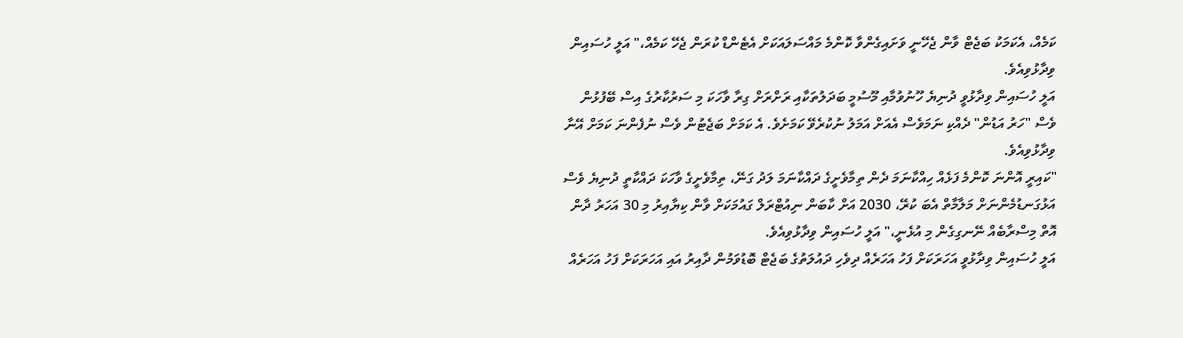ކަމެއް، އެކަމަކު ބަޖެޓް ވާން ޖެހޭނީ ވަށައިގެންވާ ކޮންމެ މައްސަލައަކަށް އެޓެންޑް ކުރަން ޖެހޭ ކަމެއް،" އަލީ ހުސައިން ވިދާޅުވިއެވެ.
އަލީ ހުސައިން ވިދާޅުވީ ދުނިޔެ ހޫނުވުމާއި މޫސުމީ ބަދަލުތަކާއި ރަށްރަށް ގިރާ ވާހަކަ މި ސަރުކާރުގެ އިސް ބޭފުޅުން ވެސް "ހަރު އަޑުން" ދެއްކި ނަމަވެސް އެއަށް އަމަލު ނުކުރެވޭ ކަމަށެވެ. އެ ކަމަށް ބަޖެޓުން ވެސް ނުފެންނަ ކަމަށް އޭނާ ވިދާޅުވިއެވެ.
"ކައިރީ އޮންނަ ކޮންމެ ފަޅެއް ހިއްކާނަމަ ދެން ތިމާވެށީގެ ދައްކާނަމަ ލަދު ގަނޭ، ތިމާވެށީގެ ވާހަކަ ދައްކާތީ ދުނިޔެ ވެސް އަޅުގަނޑުމެންނަށް މަލާމާތް އެބަ ކުރޭ، 2030 އަށް ކާބަން ނިއުޓްރަލް ގައުމަކަށް ވާން ކިޔާއިރު މި 30 އަހަރު ދާން އޮތް މިސްރާބެއް ނޭނގިގެން މި އުޅެނީ،" އަލީ ހުސައިން ވިދާޅުވިއެވެ.
އަލީ ހުސައިން ވިދާޅުވީ އަހަރަކަށް ފަހު އަހަރެއް ދިވެހި ދައުލަތުގެ ބަޖެޓް ބޮޑުވަމުން ދާއިރު އައި އަހަރަކަށް ފަހު އަހަރެއް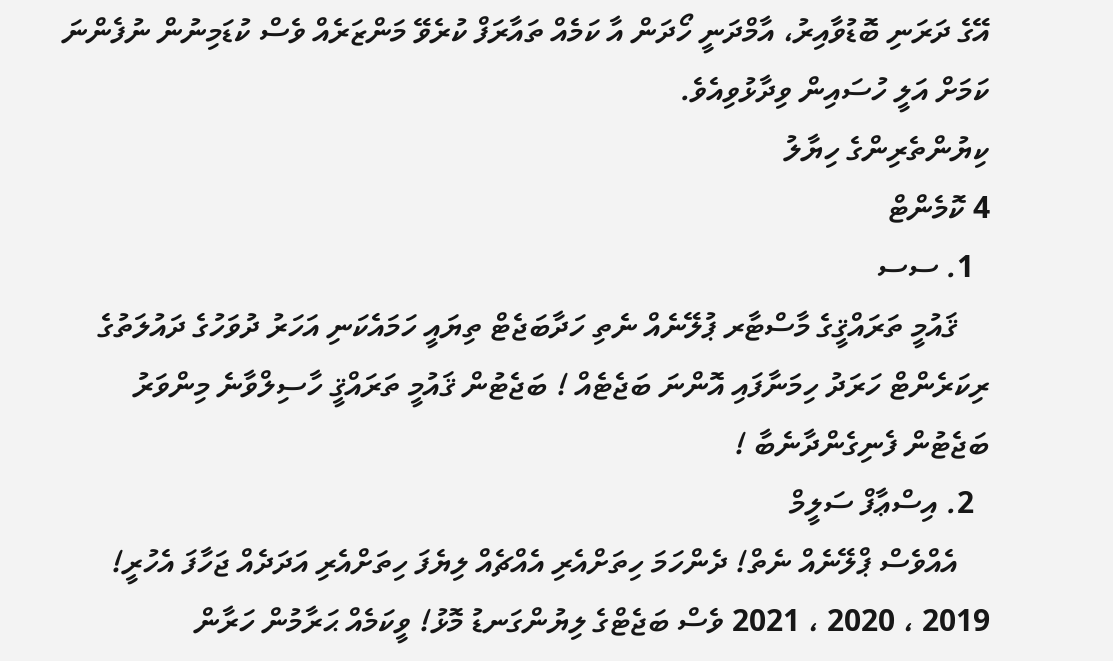އޭގެ ދަރަނި ބޮޑުވާއިރު، އާމްދަނީ ހޯދަން އާ ކަމެއް ތައާރަފް ކުރެވޭ މަންޒަރެއް ވެސް ކުޑަމިނުން ނުފެންނަ ކަމަށް އަލީ ހުސައިން ވިދާޅުވިއެވެ.
ކިޔުންތެރިންގެ ހިޔާލު
4 ކޮމެންޓް
  1. ސސ
    ޤައުމީ ތަރައްޤީގެ މާސްޓާރ ޕުލޭނެއް ނެތި ހަދާބަޖެޓް ތިޔައީ ހަމައެކަނި އަހަރު ދުވަހުގެ ދައުލަތުގެ ރިކަރެންޓް ހަރަދު ހިމަނާފައި އޮންނަ ބަޖެޓެއް ! ބަޖެޓުން ޤައުމީ ތަރައްޤީ ހާސިލްވާނެ މިންވަރު ބަޖެޓުން ފެނިގެންދާނެބާ !
  2. އިސްޢާފް ސަލީމް
    އެއްވެސް ޕްލޭނެއް ނެތް! ދެންހަމަ ހިތަށްއެރި އެއްޗެއް ލިޔެފަ ހިތަށްއެރި އަދަދެއް ޖަހާފަ އެހުރީ! 2019 ، 2020 ، 2021 ވެސް ބަޖެޓްގެ ލިޔުންގަނޑު މޮޅު! ވީކަމެއް ޙަރާމުން ހަރާން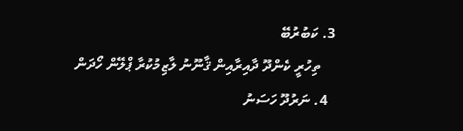3. ކަބުރުބޭ
    ތިހުރީ ކެންދޫ ދާއިރާއިން ޤާނޫނު ލާޒިމުކުރާ ޕްލޭން ހޯދަން
  4. ނަރުދޫ ހަސަނު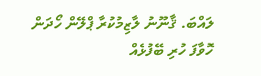ލައްބަ. ޤާނޫނު ލާޒިމުކުރާ ޕްލޭން ހޯދަން ހޮވާފަ ހުރި ބޭފުޅެއް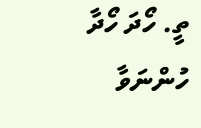ތީ. ހޯދަ ހޯދާ ހުންނަވާ